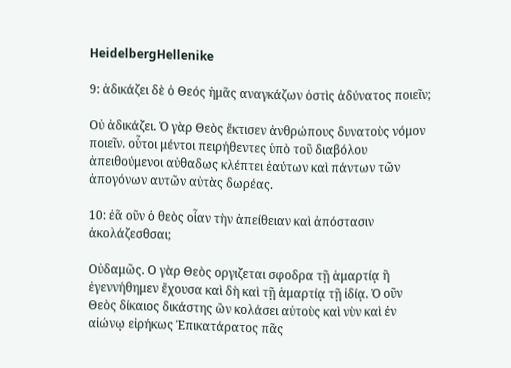HeidelbergHellenike

9: ἀδικάζει δὲ ὁ Θεός ἡμᾶς αναγκάζων ὁστὶς ἀδύνατος ποιεῖν;

Οὐ ἀδικάζει. Ὁ γὰρ Θεὸς ἔκτισεν ἀνθρώπους δυνατοὺς νόμον ποιεῖν. οὗτοι μέντοι πειρήθεντες ὑπὸ τοῦ διαβόλου ἀπειθούμενοι αὐθαδως κλέπτει ἑαύτων καὶ πάντων τῶν ἀπογόνων αυτῶν αὐτὰς δωρέας.

10: ἐᾶ οῦν ὁ θεὸς οἷαν τὴν ἀπείθειαν καὶ ἀπόστασιν ἀκολάζεσθσαι;

Οὐδαμῶς. Ο γὰρ Θεὸς οργιζεται σφοδρα τῇ ἁμαρτίᾳ ἣ ἐγεννήθημεν ἔχουσα καὶ δὴ καὶ τῇ ἁμαρτίᾳ τῇ ἰδίᾳ. Ὁ οῦν Θεὸς δίκαιος δικάστης ὢν κολάσει αὐτοὺς καὶ νὺν καὶ ἐν αἰώνῳ εἰρήκως Ἐπικατάρατος πᾶς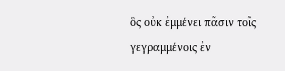ὃς οὐκ ἐμμένει πᾶσιν τοῖς γεγραμμένοις ἐν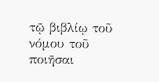τῷ βιβλίῳ τοῦ νόμου τοῦ ποιῆσαι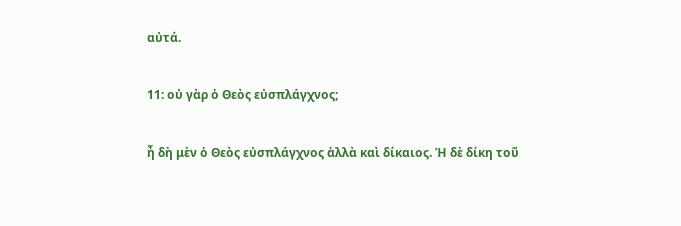αὐτά.

11: οὐ γὰρ ὁ Θεὸς εὐσπλάγχνος;

ἦ δὴ μὲν ὁ Θεὸς εὐσπλάγχνος ἀλλὰ καὶ δίκαιος. Ἡ δὲ δίκη τοῦ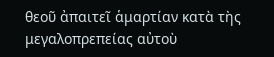θεοῦ ἀπαιτεῖ ἁμαρτίαν κατὰ τὴς μεγαλοπρεπείας αὐτοὺ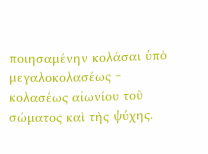ποιησαμένην κολάσαι ὑπὸ μεγαλοκολασέως ‒ κολασέως αἰωνίου τοῦ σώματος καὶ τὴς ψύχης.